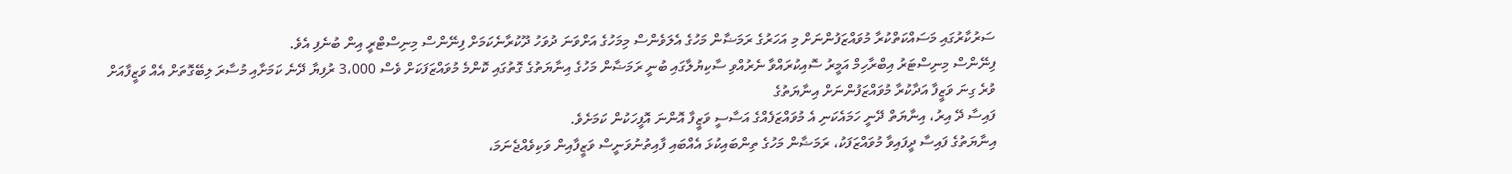ސަރުކާރުގައި މަސައްކަތްކުރާ މުވައްޒަފުންނަށް މި އަހަރުގެ ރަމަޟާން މަހުގެ އެލަވެންސް މިމަހުގެ އަށްވަނަ ދުވަހު ދޫކުރާނެކަމަށް ފިނޭންސް މިނިސްޓްރީ އިން ބުނެފި އެވެ.
ފިނޭންސް މިނިސްޓަރު އިބްރާހިމް އަމީރު ސޮއިކުރައްވާ ނެރުއްވި ސާކިޔުލާގައި ބުނީ ރަމަޟާން މަހުގެ އިނާޔަތުގެ ގޮތުގައި ކޮންމެ މުވައްޒަފަކަށް ވެސް 3،000 ރުފިޔާ ދޭނެ ކަމަށާއި މުސާރަ ލިބޭގޮތަށް އެއް ވަޒީފާއަށް ވުރެ ގިނަ ވަޒީފާ އަދާކުރާ މުވައްޒަފުންނަށް އިނާޔަތުގެ
ފައިސާ ދޭ އިރު، އިނާޔަތް ދޭނީ ހަމައެކަނި އެ މުވައްޒަފެއްގެ އަސާސީ ވަޒީފާ އޮންނަ އޮފީހަކުން ކަމަށެވެ.
އިނާޔަތުގެ ފައިސާ ދީފައިވާ މުވައްޒަފަކު، ރަމަޟާން މަހުގެ ތިންބައިކުޅަ އެއްބައި ފާއިތުނުވަނީސް ވަޒީފާއިން ވަކިވެއްޖެނަމަ،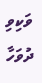ވަކިވި ދުވަހާ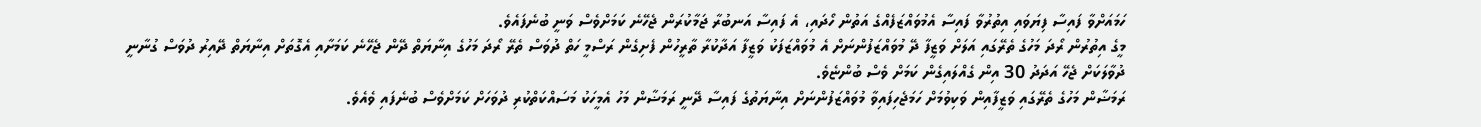ހަމައަށްވާ ފައިސާ ފިޔަވައި އިތުރުވާ ފައިސާ އެމުވައްޒަފެއްގެ އަތުން ހޯދައި، އެ ފައިސާ އަނބުރާ ޖަމާކުރަން ޖެހޭނެ ކަމަށްވެސް ވަނީ ބުނެފައެވެ.
މީގެ އިތުރުން ރޯދަ މަހުގެ ތެރޭގައި އަލަށް ވަޒީފާ ދޭ މުވައްޒަފުންނަށް އެ މުވައްޒަފަކު ވަޒީފާ އަދާކުރާ ތާރީހުން ފެށިގެން ރަސްމީ ހަތް ދުވަސް ތެރޭ ރޯދަ މަހުގެ އިނާޔަތް ދޭން ޖެހޭނެ ކަމަށާއި އެގޮތަށް އިނާޔަތް ދޭއިރު ދުވަސް ގުނާނީ ދުވާލަކަށް ޖެހޭ އަދަދު 30 އިން ގެއްލައިގެން ކަމަށް ވެސް ބުންޏެވެ.
ރަމަޟާން މަހުގެ ތެރޭގައި ވަޒީފާއިން ވަކިވުމަށް ހަމަޖެހިފައިވާ މުވައްޒަފުންނަށް އިނާޔަތުގެ ފައިސާ ދޭނީ ރަމަޟާން މަހު އެމީހަކު މަސައްކަތްކުރި ދުވަހަށް ކަމަށްވެސް ބުނެފައި ވެއެވެ.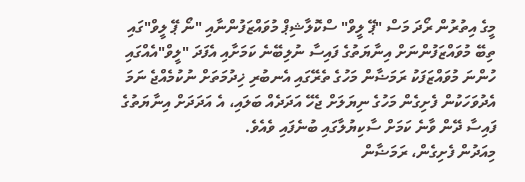މީގެ އިތުރުން ރޯދަ މަސް "ޕޭ ލީވް" ސްކޮލާޝިޕް މުވައްޒަފުންނާއި "ނޯ ޕޭ ލީވް"ގައި ތިބޭ މުވައްޒަފުންނަށް އިނާޔަތުގެ ފައިސާ ނުލިބޭނެ ކަމަށާއި އެފަދަ "ލީވް"އެއްގައި ހުންނަ މުވައްޒަފަކު ރަމަޟާން މަހުގެ ތެރޭގައި އެނބުރި ޚިދުމަތަށް ނުކުމެއްޖެ ނަމަ އެދުވަހަކުން ފެށިގެން މަހުގެ ނިޔަލަށް ޖެހޭ އަދަދެއް ބަލައި، އެ އަދަދަށް އިނާޔަތުގެ ފައިސާ ދޭން ވާނެ ކަމަށް ސާކިޔުލާގައި ބުނެފައި ވެއެވެ.
މިއަދުން ފެށިގެން، ރަމަޟާން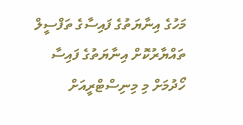މަހުގެ އިނާޔަތުގެ ފައިސާގެ ތަފްސީލް ތައްޔާރުކޮށް އިނާޔަތުގެ ފައިސާ ހޯދުމަށް މި މިނިސްޓްރީއަށް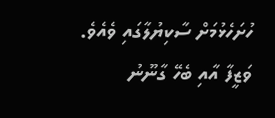ހުށަހެޅުމަށް ސާކިޔުލާގައި ވެއެވެ.
ވަޒީފާ އާއި ބެހޭ ގާނޫނު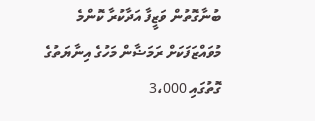ބުނާގޮތުން ވަޒީފާ އަދާކުރާ ކޮންމެ މުވައްޒަފަކަށް ރަމަޟާން މަހުގެ އިނާޔަތުގެ ގޮތުގައި 3،000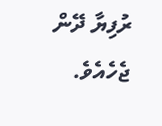ރުފިޔާ ދޭން ޖެހެއެވެ.